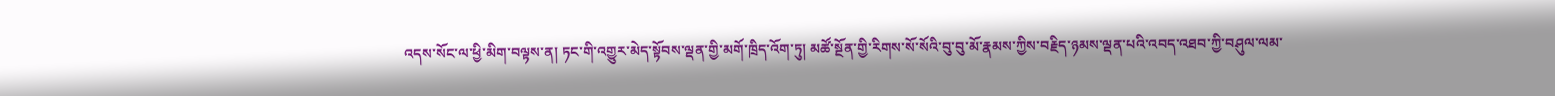འདས་སོང་ལ་ཕྱི་མིག་བལྟས་ན། ཏང་གི་འགྱུར་མེད་སྟོབས་ལྡན་གྱི་མགོ་ཁྲིད་འོག་ཏུ། མཚོ་སྔོན་གྱི་རིགས་སོ་སོའི་བུ་བུ་མོ་རྣམས་ཀྱིས་བརྗིད་ཉམས་ལྡན་པའི་འབད་འཐབ་ཀྱི་བཤུལ་ལམ་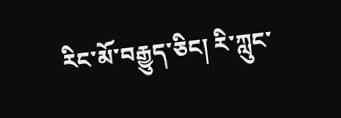རིང་མོ་བརྒྱུད་ཅིང། རི་ཀླུང་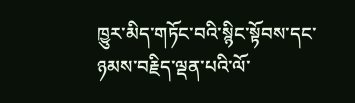ཁྱུར་མིད་གཏོང་བའི་སྙིང་སྟོབས་དང་ཉམས་བརྗིད་ལྡན་པའི་ལོ་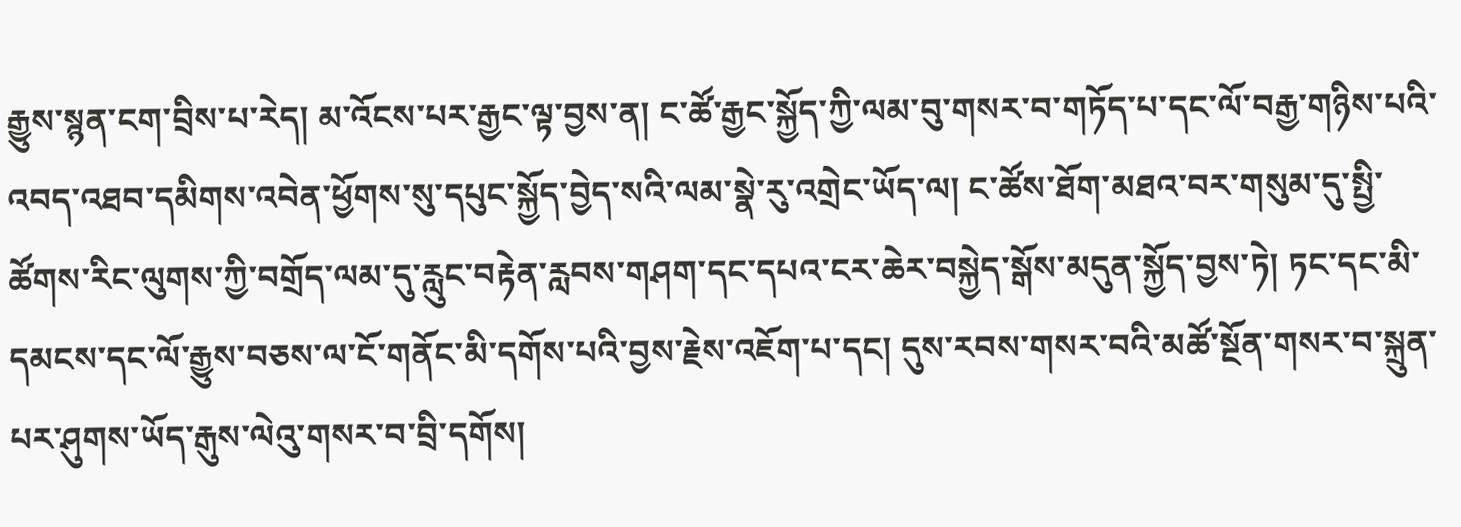རྒྱུས་སྙན་ངག་བྲིས་པ་རེད། མ་འོངས་པར་རྒྱང་ལྟ་བྱས་ན། ང་ཚོ་རྒྱང་སྐྱོད་ཀྱི་ལམ་བུ་གསར་བ་གཏོད་པ་དང་ལོ་བརྒྱ་གཉིས་པའི་འབད་འཐབ་དམིགས་འབེན་ཕྱོགས་སུ་དཔུང་སྐྱོད་བྱེད་སའི་ལམ་སྣེ་རུ་འགྲེང་ཡོད་ལ། ང་ཚོས་ཐོག་མཐའ་བར་གསུམ་དུ་སྤྱི་ཚོགས་རིང་ལུགས་ཀྱི་བགྲོད་ལམ་དུ་རླུང་བརྟེན་རླབས་གཤག་དང་དཔའ་ངར་ཆེར་བསྐྱེད་སྒོས་མདུན་སྐྱོད་བྱས་ཏེ། ཏང་དང་མི་དམངས་དང་ལོ་རྒྱུས་བཅས་ལ་ངོ་གནོང་མི་དགོས་པའི་བྱས་རྗེས་འཇོག་པ་དང། དུས་རབས་གསར་བའི་མཚོ་སྔོན་གསར་བ་སྐྲུན་པར་ཤུགས་ཡོད་རྒུས་ལེའུ་གསར་བ་བྲི་དགོས།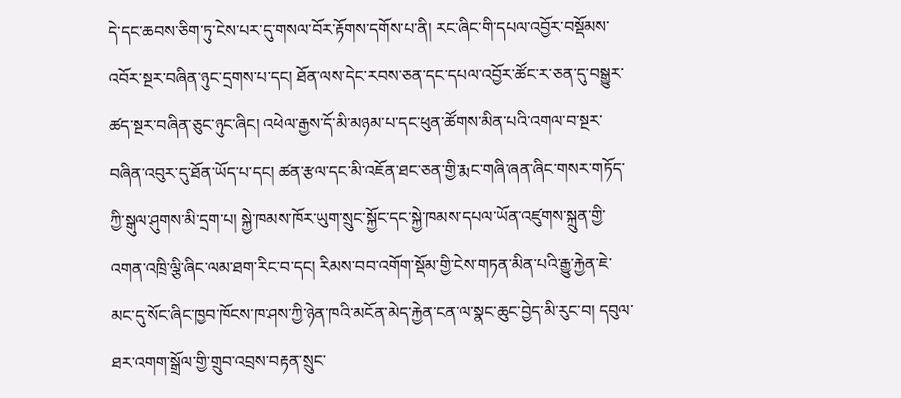དེ་དང་ཆབས་ཅིག་ཏུ་ངེས་པར་དུ་གསལ་བོར་རྟོགས་དགོས་པ་ནི། རང་ཞིང་གི་དཔལ་འབྱོར་བསྡོམས་འབོར་སྔར་བཞིན་ཉུང་དྲགས་པ་དང། ཐོན་ལས་དེང་རབས་ཅན་དང་དཔལ་འབྱོར་ཚོང་ར་ཅན་དུ་བསྒྱུར་ཚད་སྔར་བཞིན་ཅུང་ཉུང་ཞིང། འཕེལ་རྒྱས་དོ་མི་མཉམ་པ་དང་ཕུན་ཚོགས་མིན་པའི་འགལ་བ་སྔར་བཞིན་འབུར་དུ་ཐོན་ཡོད་པ་དང། ཚན་རྩལ་དང་མི་འཇོན་ཐང་ཅན་གྱི་རྨང་གཞི་ཞན་ཞིང་གསར་གཏོད་ཀྱི་སྒུལ་ཤུགས་མི་དྲག་པ། སྐྱེ་ཁམས་ཁོར་ཡུག་སྲུང་སྐྱོང་དང་སྐྱེ་ཁམས་དཔལ་ཡོན་འཛུགས་སྐྲུན་གྱི་འགན་འཁྲི་ལྕི་ཞིང་ལམ་ཐག་རིང་བ་དང། རིམས་བབ་འགོག་སྡོམ་གྱི་ངེས་གཏན་མིན་པའི་རྒྱུ་རྐྱེན་ཇེ་མང་དུ་སོང་ཞིང་ཁྱབ་ཁོངས་ཁ་ཤས་ཀྱི་ཉེན་ཁའི་མངོན་མེད་རྐྱེན་ངན་ལ་སྣང་ཆུང་བྱེད་མི་རུང་བ། དབུལ་ཐར་འགག་སྒྲོལ་གྱི་གྲུབ་འབྲས་བརྟན་སྲུང་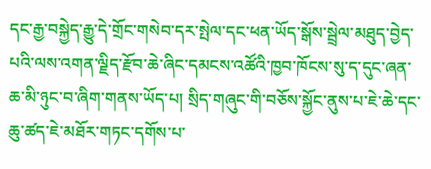དང་རྒྱ་བསྐྱེད་རྒྱུ་དེ་གྲོང་གསེབ་དར་སྤེལ་དང་ཕན་ཡོད་སྒོས་སྦྲེལ་མཐུད་བྱེད་པའི་ལས་འགན་ལྗིད་རྫོབ་ཆེ་ཞིང་དམངས་འཚོའི་ཁྱབ་ཁོངས་སུ་ད་དུང་ཞན་ཆ་མི་ཉུང་བ་ཞིག་གནས་ཡོད་པ། སྲིད་གཞུང་གི་བཅོས་སྐྱོང་ནུས་པ་ཇེ་ཆེ་དང་ཆུ་ཚད་ཇེ་མཐོར་གཏང་དགོས་པ་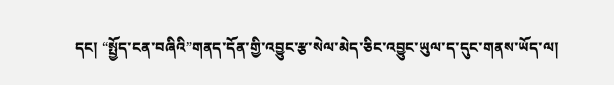དང། “སྤྱོད་ངན་བཞིའི”གནད་དོན་གྱི་འབྱུང་རྩ་སེལ་མེད་ཅིང་འབྱུང་ཡུལ་ད་དུང་གནས་ཡོད་ལ།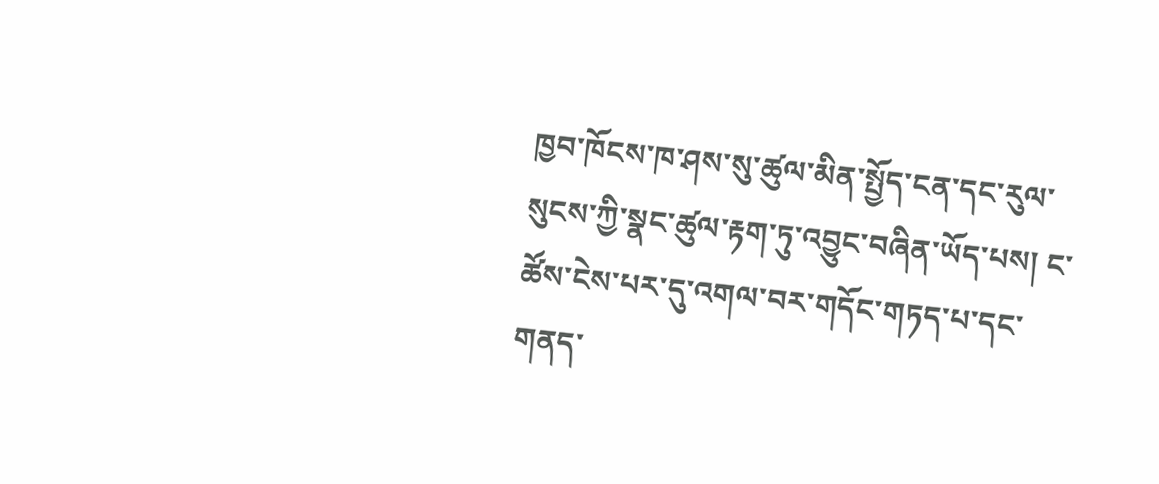ཁྱབ་ཁོངས་ཁ་ཤས་སུ་ཚུལ་མིན་སྤྱོད་ངན་དང་རུལ་སུངས་ཀྱི་སྣང་ཚུལ་རྟག་ཏུ་འབྱུང་བཞིན་ཡོད་པས། ང་ཚོས་ངེས་པར་དུ་འགལ་བར་གདོང་གཏད་པ་དང་གནད་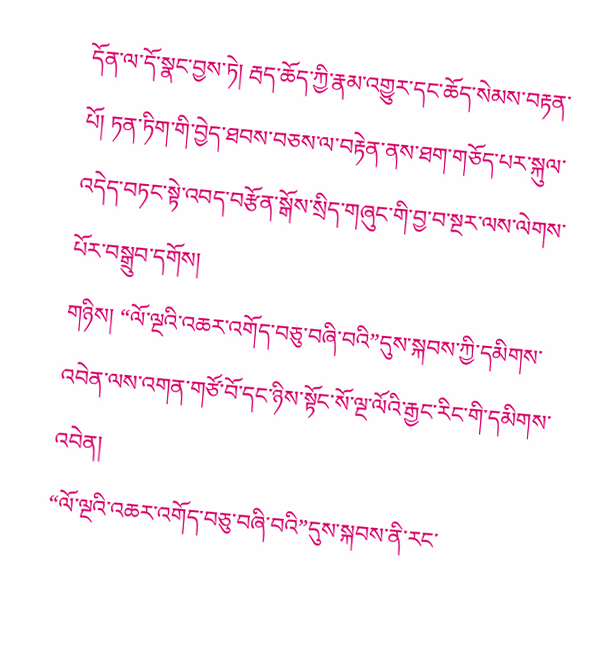དོན་ལ་དོ་སྣང་བྱས་ཏེ། རྦད་ཆོད་ཀྱི་རྣམ་འགྱུར་དང་ཆོད་སེམས་བརྟན་པོ། ཏན་ཏིག་གི་བྱེད་ཐབས་བཅས་ལ་བརྟེན་ནས་ཐག་གཅོད་པར་སྐུལ་འདེད་བཏང་སྟེ་འབད་བརྩོན་སྒོས་སྲིད་གཞུང་གི་བྱ་བ་སྔར་ལས་ལེགས་པོར་བསྒྲུབ་དགོས།
གཉིས། “ལོ་ལྔའི་འཆར་འགོད་བཅུ་བཞི་བའི”དུས་སྐབས་ཀྱི་དམིགས་འབེན་ལས་འགན་གཙོ་བོ་དང་ཉིས་སྟོང་སོ་ལྔ་ལོའི་རྒྱང་རིང་གི་དམིགས་འབེན།
“ལོ་ལྔའི་འཆར་འགོད་བཅུ་བཞི་བའི”དུས་སྐབས་ནི་རང་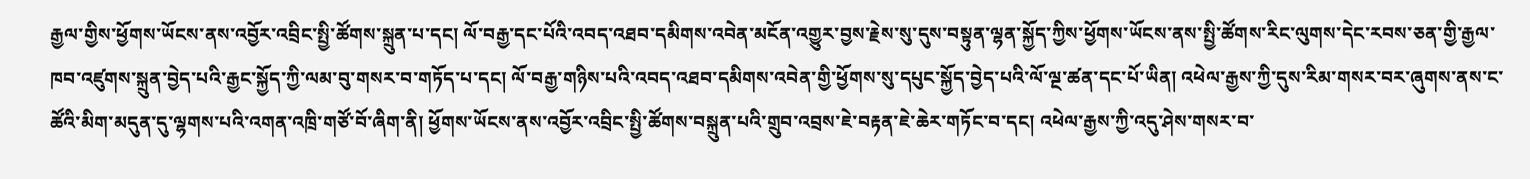རྒྱལ་གྱིས་ཕྱོགས་ཡོངས་ནས་འབྱོར་འབྲིང་སྤྱི་ཚོགས་སྐྲུན་པ་དང། ལོ་བརྒྱ་དང་པོའི་འབད་འཐབ་དམིགས་འབེན་མངོན་འགྱུར་བྱས་རྗེས་སུ་དུས་བསྟུན་ལྷན་སྐྱོད་ཀྱིས་ཕྱོགས་ཡོངས་ནས་སྤྱི་ཚོགས་རིང་ལུགས་དེང་རབས་ཅན་གྱི་རྒྱལ་ཁབ་འཛུགས་སྐྲུན་བྱེད་པའི་རྒྱང་སྐྱོད་ཀྱི་ལམ་བུ་གསར་བ་གཏོད་པ་དང། ལོ་བརྒྱ་གཉིས་པའི་འབད་འཐབ་དམིགས་འབེན་གྱི་ཕྱོགས་སུ་དཔུང་སྐྱོད་བྱེད་པའི་ལོ་ལྔ་ཚན་དང་པོ་ཡིན། འཕེལ་རྒྱས་ཀྱི་དུས་རིམ་གསར་བར་ཞུགས་ནས་ང་ཚོའི་མིག་མདུན་དུ་ལྷགས་པའི་འགན་འཁྲི་གཙོ་བོ་ཞིག་ནི། ཕྱོགས་ཡོངས་ནས་འབྱོར་འབྲིང་སྤྱི་ཚོགས་བསྐྲུན་པའི་གྲུབ་འབྲས་ཇེ་བརྟན་ཇེ་ཆེར་གཏོང་བ་དང། འཕེལ་རྒྱས་ཀྱི་འདུ་ཤེས་གསར་བ་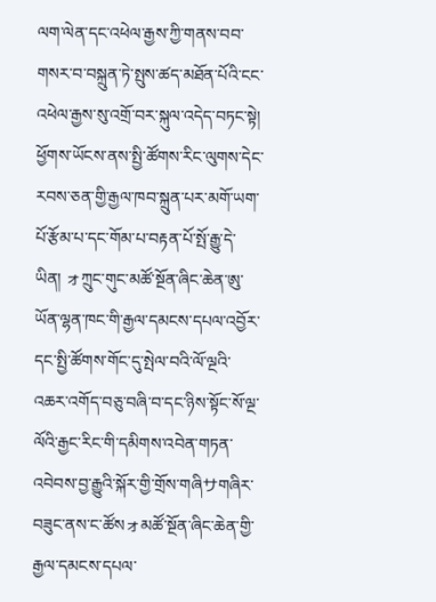ལག་ལེན་དང་འཕེལ་རྒྱས་ཀྱི་གནས་བབ་གསར་བ་བསྐྲུན་ཏེ་སྤུས་ཚད་མཐོན་པོའི་ངང་འཕེལ་རྒྱས་སུ་འགྲོ་བར་སྐུལ་འདེད་བཏང་སྟེ། ཕྱོགས་ཡོངས་ནས་སྤྱི་ཚོགས་རིང་ལུགས་དེང་རབས་ཅན་གྱི་རྒྱལ་ཁབ་སྐྲུན་པར་མགོ་ཡག་པོ་རྩོམ་པ་དང་གོམ་པ་བརྟན་པོ་སྤོ་རྒྱུ་དེ་ཡིན། ォཀྲུང་གུང་མཚོ་སྔོན་ཞིང་ཆེན་ཨུ་ཡོན་ལྷན་ཁང་གི་རྒྱལ་དམངས་དཔལ་འབྱོར་དང་སྤྱི་ཚོགས་གོང་དུ་སྤེལ་བའི་ལོ་ལྔའི་འཆར་འགོད་བཅུ་བཞི་བ་དང་ཉིས་སྟོང་སོ་ལྔ་ལོའི་རྒྱང་རིང་གི་དམིགས་འབེན་གཏན་འབེབས་བྱ་རྒྱུའི་སྐོར་གྱི་གྲོས་གཞིサགཞིར་བཟུང་ནས་ང་ཚོསォམཚོ་སྔོན་ཞིང་ཆེན་གྱི་རྒྱལ་དམངས་དཔལ་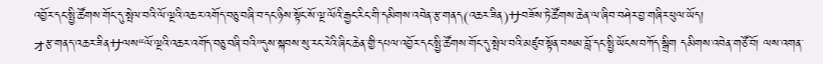འབྱོར་དང་སྤྱི་ཚོགས་གོང་དུ་སྤེལ་བའི་ལོ་ལྔའི་འཆར་འགོད་བཅུ་བཞི་བ་དང་ཉིས་སྟོང་སོ་ལྔ་ལོའི་རྒྱང་རིང་གི་དམིགས་འབེན་རྩ་གནད(འཆར་ཟིན)サབཟོས་ཏེ་ཚོགས་ཆེན་ལ་ཞིབ་བཤེར་བྱ་གཞིར་ཕུལ་ཡོད།
ォརྩ་གནད་འཆར་ཟིནサལས“ལོ་ལྔའི་འཆར་འགོད་བཅུ་བཞི་བའི”དུས་སྐབས་སུ་རང་རེའི་ཞིང་ཆེན་གྱི་དཔལ་འབྱོར་དང་སྤྱི་ཚོགས་གོང་དུ་སྤེལ་བའི་མཛུབ་སྟོན་བསམ་བློ་དང་སྤྱི་ཡོངས་བཀོད་སྒྲིག དམིགས་འབེན་གཙོ་བོ། ལས་འགན་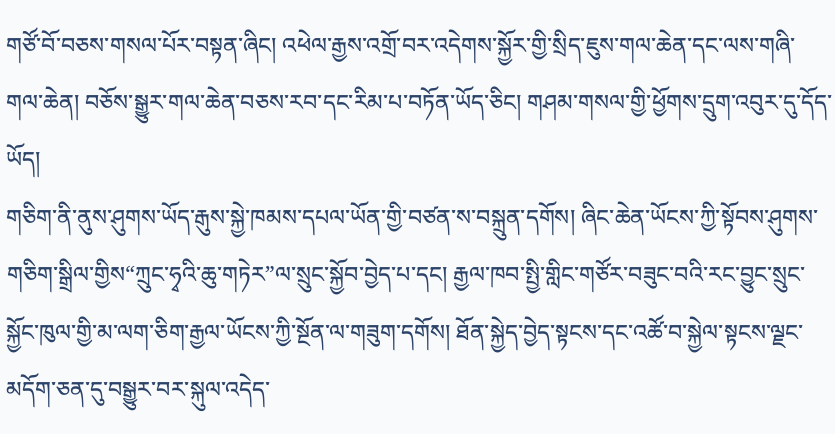གཙོ་བོ་བཅས་གསལ་པོར་བསྟན་ཞིང། འཕེལ་རྒྱས་འགྲོ་བར་འདེགས་སྐྱོར་གྱི་སྲིད་ཇུས་གལ་ཆེན་དང་ལས་གཞི་གལ་ཆེན། བཅོས་སྒྱུར་གལ་ཆེན་བཅས་རབ་དང་རིམ་པ་བཏོན་ཡོད་ཅིང། གཤམ་གསལ་གྱི་ཕྱོགས་དྲུག་འབུར་དུ་དོད་ཡོད།
གཅིག་ནི་ནུས་ཤུགས་ཡོད་རྒུས་སྐྱེ་ཁམས་དཔལ་ཡོན་གྱི་བཙན་ས་བསྐྲུན་དགོས། ཞིང་ཆེན་ཡོངས་ཀྱི་སྟོབས་ཤུགས་གཅིག་སྒྲིལ་གྱིས“ཀྲུང་ཧྭའི་ཆུ་གཏེར”ལ་སྲུང་སྐྱོབ་བྱེད་པ་དང། རྒྱལ་ཁབ་སྤྱི་གླིང་གཙོར་བཟུང་བའི་རང་བྱུང་སྲུང་སྐྱོང་ཁུལ་གྱི་མ་ལག་ཅིག་རྒྱལ་ཡོངས་ཀྱི་སྔོན་ལ་གཟུག་དགོས། ཐོན་སྐྱེད་བྱེད་སྟངས་དང་འཚོ་བ་སྐྱེལ་སྟངས་ལྗང་མདོག་ཅན་དུ་བསྒྱུར་བར་སྐུལ་འདེད་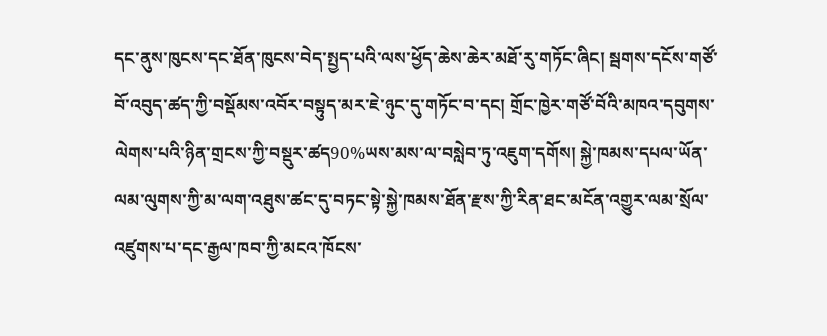དང་ནུས་ཁུངས་དང་ཐོན་ཁུངས་བེད་སྤྱད་པའི་ལས་ཕྱོད་ཆེས་ཆེར་མཐོ་རུ་གཏོང་ཞིང། སྦགས་དངོས་གཙོ་བོ་འབུད་ཚད་ཀྱི་བསྡོམས་འབོར་བསྟུད་མར་ཇེ་ཉུང་དུ་གཏོང་བ་དང། གྲོང་ཁྱེར་གཙོ་བོའི་མཁའ་དབུགས་ལེགས་པའི་ཉིན་གྲངས་ཀྱི་བསྡུར་ཚད90%ཡས་མས་ལ་བསླེབ་ཏུ་འཇུག་དགོས། སྐྱེ་ཁམས་དཔལ་ཡོན་ལམ་ལུགས་ཀྱི་མ་ལག་འཐུས་ཚང་དུ་བཏང་སྟེ་སྐྱེ་ཁམས་ཐོན་རྫས་ཀྱི་རིན་ཐང་མངོན་འགྱུར་ལམ་སྲོལ་འཛུགས་པ་དང་རྒྱལ་ཁབ་ཀྱི་མངའ་ཁོངས་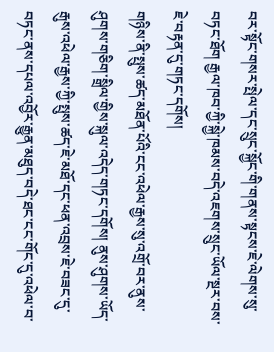བར་སྟོང་གསར་སྤེལ་དང་སྲུང་སྐྱོང་གི་གནས་སྟངས་ཇེ་ལེགས་སུ་བཏང་ཐོག རྒྱལ་ཁབ་ཀྱི་སྐྱེ་ཁམས་བདེ་འཇགས་སྲུང་ཡོལ་སྔར་བས་ཇེ་བརྟན་དུ་གཏང་དགོས།
གཉིས་ནི་སྤུས་ཚད་མཐོན་པོའི་ངང་འཕེལ་རྒྱས་སུ་འགྲོ་བར་ནུས་ཤུགས་གཅིག་སྒྲིལ་གྱིས་སྐུལ་འདེད་གཏང་དགོས། ནུས་ཤུགས་ཡོད་རྒུས་འཕེལ་རྒྱས་ཀྱི་སྤུས་ཚད་ཇེ་མཐོ་དང་ཕན་འབྲས་ཇེ་བཟང་དུ་བཏང་ནས་དཔལ་འབྱོར་རྒྱུན་མཐུད་བདེ་ཐང་ངང་གོང་དུ་འཕེལ་བ་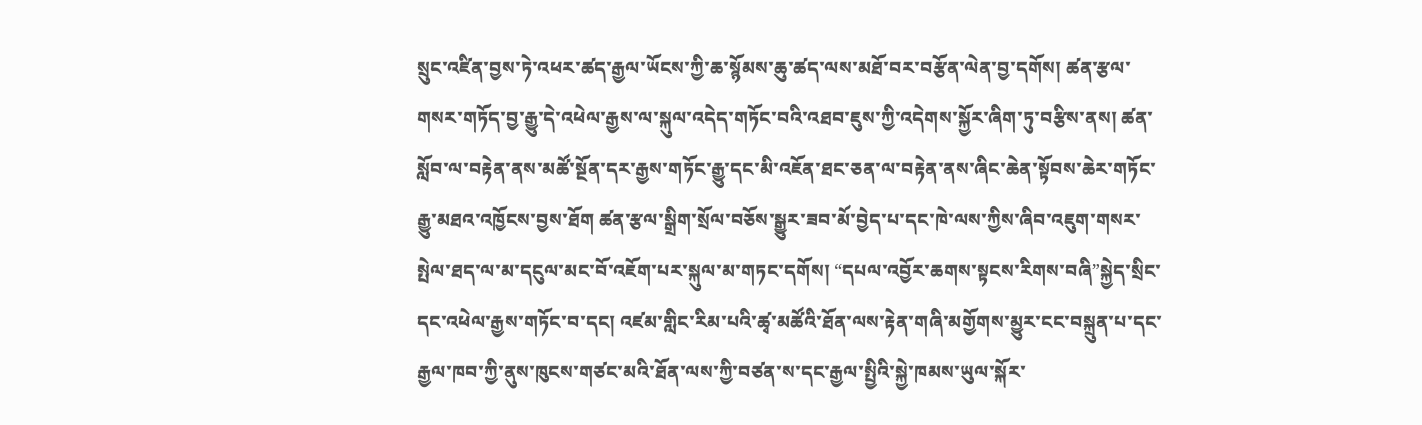སྲུང་འཛིན་བྱས་ཏེ་འཕར་ཚད་རྒྱལ་ཡོངས་ཀྱི་ཆ་སྙོམས་ཆུ་ཚད་ལས་མཐོ་བར་བརྩོན་ལེན་བྱ་དགོས། ཚན་རྩལ་གསར་གཏོད་བྱ་རྒྱུ་དེ་འཕེལ་རྒྱས་ལ་སྐུལ་འདེད་གཏོང་བའི་འཐབ་ཇུས་ཀྱི་འདེགས་སྐྱོར་ཞིག་ཏུ་བརྩིས་ནས། ཚན་སློབ་ལ་བརྟེན་ནས་མཚོ་སྔོན་དར་རྒྱས་གཏོང་རྒྱུ་དང་མི་འཇོན་ཐང་ཅན་ལ་བརྟེན་ནས་ཞིང་ཆེན་སྟོབས་ཆེར་གཏོང་རྒྱུ་མཐའ་འཁྱོངས་བྱས་ཐོག ཚན་རྩལ་སྒྲིག་སྲོལ་བཅོས་སྒྱུར་ཟབ་མོ་བྱེད་པ་དང་ཁེ་ལས་ཀྱིས་ཞིབ་འཇུག་གསར་སྤེལ་ཐད་ལ་མ་དངུལ་མང་བོ་འཇོག་པར་སྐུལ་མ་གཏང་དགོས། “དཔལ་འབྱོར་ཆགས་སྟངས་རིགས་བཞི”སྐྱེད་སྲིང་དང་འཕེལ་རྒྱས་གཏོང་བ་དང། འཛམ་གླིང་རིམ་པའི་ཚྭ་མཚོའི་ཐོན་ལས་རྟེན་གཞི་མགྱོགས་མྱུར་ངང་བསྐྲུན་པ་དང་རྒྱལ་ཁབ་ཀྱི་ནུས་ཁུངས་གཙང་མའི་ཐོན་ལས་ཀྱི་བཙན་ས་དང་རྒྱལ་སྤྱིའི་སྐྱེ་ཁམས་ཡུལ་སྐོར་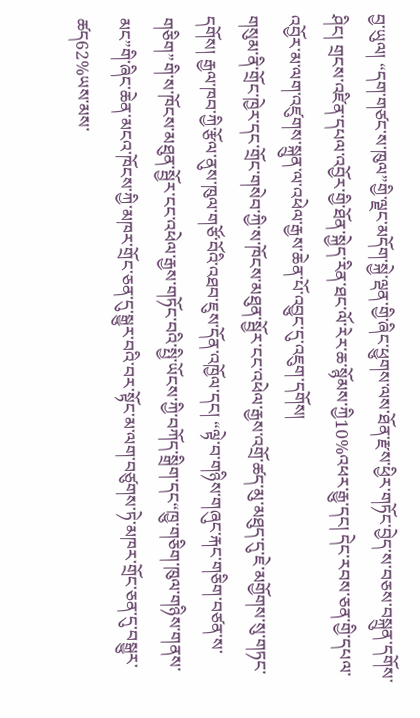བྱ་ཡུལ། “དག་གཙང་ས་ཁུལ”གྱི་ལྗང་མདོག་སྐྱེ་ལྡན་གྱི་ཞིང་ཕྱུགས་ལས་ཐོན་རྫས་ཕྱིར་གཏོང་བྱེད་ས་བཅས་བསྐྲུན་དགོས་ཤིང། གྲངས་འཛིན་དཔལ་འབྱོར་གྱི་ཐོན་སྐྱེད་རིན་ཐང་ལོ་རེར་ཆ་སྙོམས་ཀྱི10%འཕར་རྒྱུ་དང། དེང་རབས་ཅན་གྱི་དཔལ་འབྱོར་མ་ལག་འཛུགས་སྐྲུན་ལ་འཕེལ་རྒྱས་ཆེན་པོ་འབྱུང་དུ་འཇུག་དགོས།
གསུམ་ནི་གྲོང་ཁྱེར་དང་གྲོང་གསེབ་ཀྱི་ས་ཁོངས་མཐུན་སྦྱོར་ངང་འཕེལ་རྒྱས་འགྲོ་ཚད་མུ་མཐུད་དུ་ཇེ་མགྱོགས་སུ་གཏང་དགོས། རྒྱལ་ཁབ་ཀྱི་རྩོལ་ནུས་ཁུལ་གཙོ་བོའི་འཐབ་ཇུས་དོན་འཁྱོལ་དང། “ལྟེ་བ་གཉིས་གཞུང་རྐང་གཅིག་བཙན་ས་གཅིག”གི་ས་ཁོངས་མཐུན་སྦྱོར་ངང་འཕེལ་རྒྱས་གཏོང་བའི་སྤྱི་ཡོངས་ཀྱི་བཀོད་སྒྲིག་དང“ཁྱུ་གཅིག་ཁུལ་གཉིས་གནས་མང”གི་ཞིང་ཆེན་མངའ་ཁོངས་ཀྱི་མཁར་གྲོང་ཅན་དུ་སྒྱུར་བའི་བར་སྟོང་མ་ལག་བཙུགས་ཏེ་མཁར་གྲོང་ཅན་དུ་བསྒྱུར་ཚད62%ཡས་མས་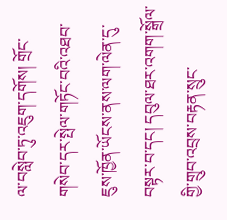ལ་བསླེབ་ཏུ་འཇུག་དགོས། གྲོང་གསེབ་དར་སྤེལ་གཏོང་བའི་འཐབ་ཇུས་ཁྱོན་ཡོངས་ནས་ལག་ལེན་དུ་བསྟར་བ་དང། དབུལ་ཐར་འགག་སྒྲོལ་གྱི་གྲུབ་འབྲས་བརྟན་སྲུང་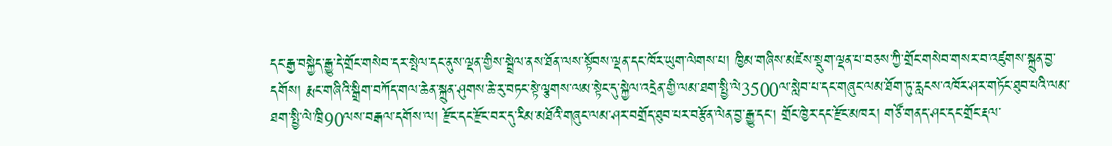དང་རྒྱ་བསྐྱེད་རྒྱུ་དེ་གྲོང་གསེབ་དར་སྤེལ་དང་ནུས་ལྡན་གྱིས་སྦྲེལ་ནས་ཐོན་ལས་སྟོབས་ལྡན་དང་ཁོར་ཡུག་ལེགས་པ། ཁྱིམ་གཞིས་མཛེས་སྡུག་ལྡན་པ་བཅས་ཀྱི་གྲོང་གསེབ་གསར་བ་འཛུགས་སྐྲུན་བྱ་དགོས། རྨང་གཞིའི་སྒྲིག་བཀོད་གལ་ཆེན་སྐྲུན་ཤུགས་ཆེ་རུ་བཏང་སྟེ་ལྕགས་ལམ་སྟེང་དུ་སྐྱེལ་འདྲེན་གྱི་ལམ་ཐག་སྤྱི་ལེ3500ལ་སླེབ་པ་དང་གཞུང་ལམ་ཐོག་ཏུ་རླངས་འཁོར་ཤར་གཏོང་ཐུབ་པའི་ལམ་ཐག་སྤྱི་ལེ་ཁྲི90ལས་བརྒལ་དགོས་ལ། རྫོང་དང་རྫོང་བར་དུ་རིམ་མཐོའི་གཞུང་ལམ་ཤར་བགྲོད་ཐུབ་པར་བརྩོན་ལེན་བྱ་རྒྱུ་དང། གྲོང་ཁྱེར་དང་རྫོང་མཁར། གཙོ་གནད་ཤང་དང་གྲོང་རྡལ་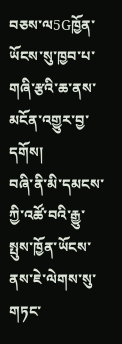བཅས་ལ5Gཁྱོན་ཡོངས་སུ་ཁྱབ་པ་གཞི་རྩའི་ཆ་ནས་མངོན་འགྱུར་བྱ་དགོས།
བཞི་ནི་མི་དམངས་ཀྱི་འཚོ་བའི་རྒྱུ་སྤུས་ཁྱོན་ཡོངས་ནས་ཇེ་ལེགས་སུ་གཏང་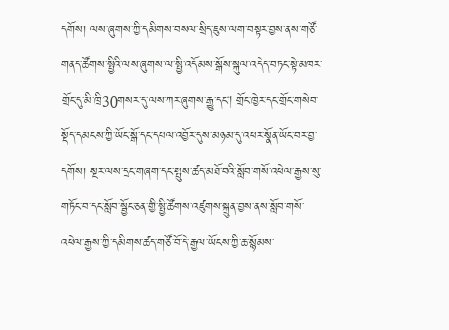དགོས། ལས་ཞུགས་ཀྱི་དམིགས་བསལ་སྲིད་ཇུས་ལག་བསྟར་བྱས་ནས་གཙོ་གནད་ཚོགས་སྤྱིའི་ལས་ཞུགས་ལ་སྤྱི་འདོམས་སྒོས་སྐུལ་འདེད་བཏང་སྟེ་མཁར་གྲོང་དུ་མི་ཁྲི30གསར་དུ་ལས་ཀར་ཞུགས་རྒྱུ་དང། གྲོང་ཁྱེར་དང་གྲོང་གསེབ་སྡོད་དམངས་ཀྱི་ཡོང་སྒོ་དང་དཔལ་འབྱོར་དུས་མཉམ་དུ་འཕར་སྣོན་ཡོང་བར་བྱ་དགོས། སྔར་ལས་དྲང་གཞག་དང་སྤུས་ཚད་མཐོ་བའི་སློབ་གསོ་འཕེལ་རྒྱས་སུ་གཏོང་བ་དང་སློབ་སྦྱོང་ཅན་གྱི་སྤྱི་ཚོགས་འཛུགས་སྐྲུན་བྱས་ནས་སློབ་གསོ་འཕེལ་རྒྱས་ཀྱི་དམིགས་ཚད་གཙོ་བོ་དེ་རྒྱལ་ཡོངས་ཀྱི་ཆ་སྙོམས་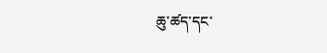ཆུ་ཚད་དང་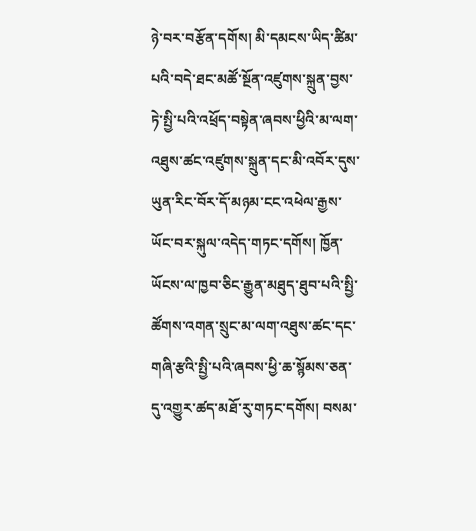ཉེ་བར་བརྩོན་དགོས། མི་དམངས་ཡིད་ཚིམ་པའི་བདེ་ཐང་མཚོ་སྔོན་འཛུགས་སྐྲུན་བྱས་ཏེ་སྤྱི་པའི་འཕྲོད་བསྟེན་ཞབས་ཕྱིའི་མ་ལག་འཐུས་ཚང་འཛུགས་སྐྲུན་དང་མི་འབོར་དུས་ཡུན་རིང་བོར་དོ་མཉམ་ངང་འཕེལ་རྒྱས་ཡོང་བར་སྐུལ་འདེད་གཏང་དགོས། ཁྱོན་ཡོངས་ལ་ཁྱབ་ཅིང་རྒྱུན་མཐུད་ཐུབ་པའི་སྤྱི་ཚོགས་འགན་སྲུང་མ་ལག་འཐུས་ཚང་དང་གཞི་རྩའི་སྤྱི་པའི་ཞབས་ཕྱི་ཆ་སྙོམས་ཅན་དུ་འགྱུར་ཚད་མཐོ་རུ་གཏང་དགོས། བསམ་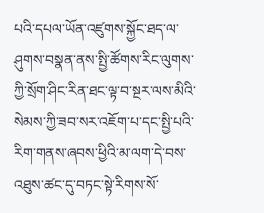པའི་དཔལ་ཡོན་འཛུགས་སྐྱོང་ཐད་ལ་ཤུགས་བསྣན་ནས་སྤྱི་ཚོགས་རིང་ལུགས་ཀྱི་སྲོག་ཤིང་རིན་ཐང་ལྟ་བ་སྔར་ལས་མིའི་སེམས་ཀྱི་ཟབ་སར་འཇོག་པ་དང་སྤྱི་པའི་རིག་གནས་ཞབས་ཕྱིའི་མ་ལག་དེ་བས་འཐུས་ཚང་དུ་བཏང་སྟེ་རིགས་སོ་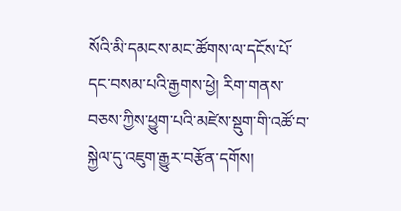སོའི་མི་དམངས་མང་ཚོགས་ལ་དངོས་པོ་དང་བསམ་པའི་རྒྱགས་ཕྱེ། རིག་གནས་བཅས་ཀྱིས་ཕྱུག་པའི་མཛེས་སྡུག་གི་འཚོ་བ་སྐྱེལ་དུ་འཇུག་རྒྱུར་བརྩོན་དགོས།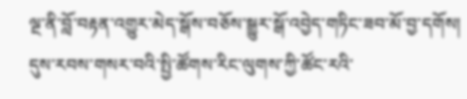ལྔ་ནི་བློ་བརྟན་འགྱུར་མེད་སྒོས་བཅོས་སྒྱུར་སྒོ་འབྱེད་གཏིང་ཟབ་མོ་བྱ་དགོས། དུས་རབས་གསར་བའི་སྤྱི་ཚོགས་རིང་ལུགས་ཀྱི་ཚོང་རའི་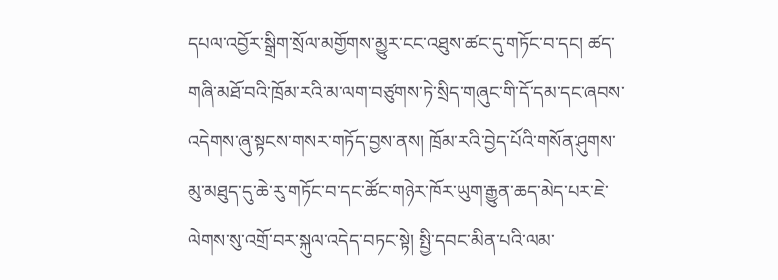དཔལ་འབྱོར་སྒྲིག་སྲོལ་མགྱོགས་མྱུར་ངང་འཐུས་ཚང་དུ་གཏོང་བ་དང། ཚད་གཞི་མཐོ་བའི་ཁྲོམ་རའི་མ་ལག་བཙུགས་ཏེ་སྲིད་གཞུང་གི་དོ་དམ་དང་ཞབས་འདེགས་ཞུ་སྟངས་གསར་གཏོད་བྱས་ནས། ཁྲོམ་རའི་བྱེད་པོའི་གསོན་ཤུགས་མུ་མཐུད་དུ་ཆེ་རུ་གཏོང་བ་དང་ཚོང་གཉེར་ཁོར་ཡུག་རྒྱུན་ཆད་མེད་པར་ཇེ་ལེགས་སུ་འགྲོ་བར་སྐུལ་འདེད་བཏང་སྟེ། སྤྱི་དབང་མིན་པའི་ལམ་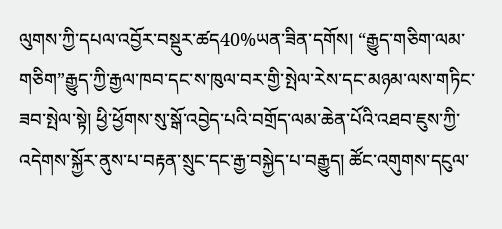ལུགས་ཀྱི་དཔལ་འབྱོར་བསྡུར་ཚད40%ཡན་ཟིན་དགོས། “རྒྱུད་གཅིག་ལམ་གཅིག”རྒྱུད་ཀྱི་རྒྱལ་ཁབ་དང་ས་ཁུལ་བར་གྱི་སྤེལ་རེས་དང་མཉམ་ལས་གཏིང་ཟབ་སྤེལ་སྟེ། ཕྱི་ཕྱོགས་སུ་སྒོ་འབྱེད་པའི་བགྲོད་ལམ་ཆེན་པོའི་འཐབ་ཇུས་ཀྱི་འདེགས་སྐྱོར་ནུས་པ་བརྟན་སྲུང་དང་རྒྱ་བསྐྱེད་པ་བརྒྱུད། ཚོང་འགུགས་དངུལ་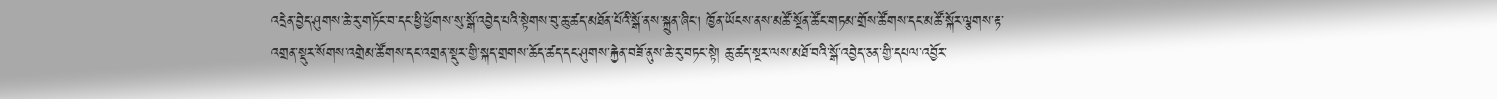འདྲེན་བྱེད་ཤུགས་ཆེ་རུ་གཏོང་བ་དང་ཕྱི་ཕྱོགས་སུ་སྒོ་འབྱེད་པའི་སྟེགས་བུ་ཆུ་ཚད་མཐོན་པོའི་སྒོ་ནས་སྐྲུན་ཞིང། ཁྱོན་ཡོངས་ནས་མཚོ་སྔོན་ཚོང་གཏམ་གྲོས་ཚོགས་དང་མཚོ་སྐོར་ལྕགས་རྟ་འགྲན་སྡུར་སོགས་འགྲེམ་ཚོགས་དང་འགྲན་སྡུར་གྱི་སྐད་གྲགས་ཆོད་ཚད་དང་ཤུགས་རྐྱེན་བཟོ་ནུས་ཆེ་རུ་བཏང་སྟེ། ཆུ་ཚད་སྔར་ལས་མཐོ་བའི་སྒོ་འབྱེད་ཅན་གྱི་དཔལ་འབྱོར་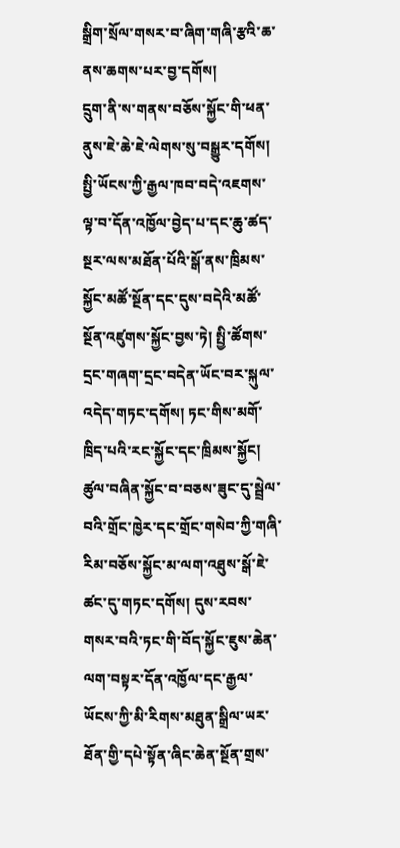སྒྲིག་སྲོལ་གསར་བ་ཞིག་གཞི་རྩའི་ཆ་ནས་ཆགས་པར་བྱ་དགོས།
དྲུག་ནི་ས་གནས་བཅོས་སྐྱོང་གི་ཕན་ནུས་ཇེ་ཆེ་ཇེ་ལེགས་སུ་བསྒྱུར་དགོས། སྤྱི་ཡོངས་ཀྱི་རྒྱལ་ཁབ་བདེ་འཇགས་ལྟ་བ་དོན་འཁྱོལ་བྱེད་པ་དང་ཆུ་ཚད་སྔར་ལས་མཐོན་པོའི་སྒོ་ནས་ཁྲིམས་སྐྱོང་མཚོ་སྔོན་དང་དུས་བདེའི་མཚོ་སྔོན་འཛུགས་སྐྱོང་བྱས་ཏེ། སྤྱི་ཚོགས་དྲང་གཞག་དྲང་བདེན་ཡོང་བར་སྐུལ་འདེད་གཏང་དགོས། ཏང་གིས་མགོ་ཁྲིད་པའི་རང་སྐྱོང་དང་ཁྲིམས་སྐྱོང། ཚུལ་བཞིན་སྐྱོང་བ་བཅས་ཟུང་དུ་སྦྲེལ་བའི་གྲོང་ཁྱེར་དང་གྲོང་གསེབ་ཀྱི་གཞི་རིམ་བཅོས་སྐྱོང་མ་ལག་འཐུས་སྒོ་ཇེ་ཚང་དུ་གཏང་དགོས། དུས་རབས་གསར་བའི་ཏང་གི་བོད་སྐྱོང་ཇུས་ཆེན་ལག་བསྟར་དོན་འཁྱོལ་དང་རྒྱལ་ཡོངས་ཀྱི་མི་རིགས་མཐུན་སྒྲིལ་ཡར་ཐོན་གྱི་དཔེ་སྟོན་ཞིང་ཆེན་སྔོན་གྲས་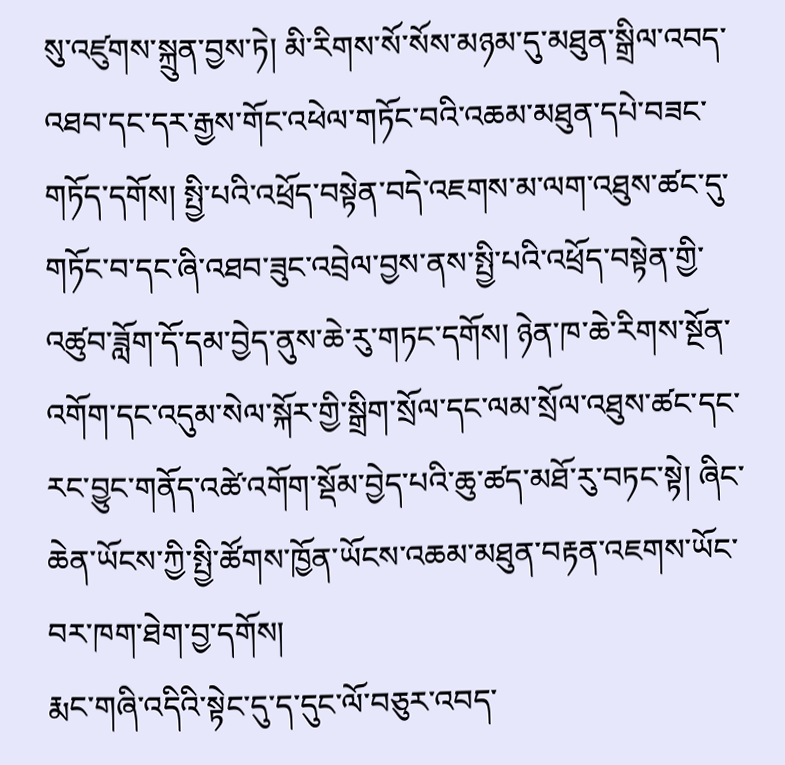སུ་འཛུགས་སྐྲུན་བྱས་ཏེ། མི་རིགས་སོ་སོས་མཉམ་དུ་མཐུན་སྒྲིལ་འབད་འཐབ་དང་དར་རྒྱས་གོང་འཕེལ་གཏོང་བའི་འཆམ་མཐུན་དཔེ་བཟང་གཏོད་དགོས། སྤྱི་པའི་འཕྲོད་བསྟེན་བདེ་འཇགས་མ་ལག་འཐུས་ཚང་དུ་གཏོང་བ་དང་ཞི་འཐབ་ཟུང་འབྲེལ་བྱས་ནས་སྤྱི་པའི་འཕྲོད་བསྟེན་གྱི་འཚུབ་ཟློག་དོ་དམ་བྱེད་ནུས་ཆེ་རུ་གཏང་དགོས། ཉེན་ཁ་ཆེ་རིགས་སྔོན་འགོག་དང་འདུམ་སེལ་སྐོར་གྱི་སྒྲིག་སྲོལ་དང་ལམ་སྲོལ་འཐུས་ཚང་དང་རང་བྱུང་གནོད་འཚེ་འགོག་སྡོམ་བྱེད་པའི་ཆུ་ཚད་མཐོ་རུ་བཏང་སྟེ། ཞིང་ཆེན་ཡོངས་ཀྱི་སྤྱི་ཚོགས་ཁྱོན་ཡོངས་འཆམ་མཐུན་བརྟན་འཇགས་ཡོང་བར་ཁག་ཐེག་བྱ་དགོས།
རྨང་གཞི་འདིའི་སྟེང་དུ་ད་དུང་ལོ་བཅུར་འབད་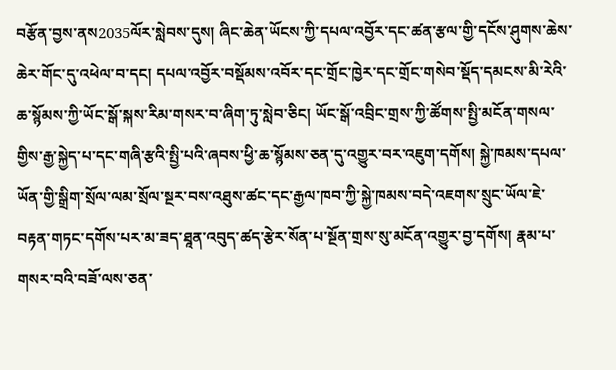བརྩོན་བྱས་ནས2035ལོར་སླེབས་དུས། ཞིང་ཆེན་ཡོངས་ཀྱི་དཔལ་འབྱོར་དང་ཚན་རྩལ་གྱི་དངོས་ཤུགས་ཆེས་ཆེར་གོང་དུ་འཕེལ་བ་དང། དཔལ་འབྱོར་བསྡོམས་འབོར་དང་གྲོང་ཁྱེར་དང་གྲོང་གསེབ་སྡོད་དམངས་མི་རེའི་ཆ་སྙོམས་ཀྱི་ཡོང་སྒོ་སྐས་རིམ་གསར་བ་ཞིག་ཏུ་སླེབ་ཅིང། ཡོང་སྒོ་འབྲིང་གྲས་ཀྱི་ཚོགས་སྤྱི་མངོན་གསལ་གྱིས་རྒྱ་སྐྱེད་པ་དང་གཞི་རྩའི་སྤྱི་པའི་ཞབས་ཕྱི་ཆ་སྙོམས་ཅན་དུ་འགྱུར་བར་འཇུག་དགོས། སྐྱེ་ཁམས་དཔལ་ཡོན་གྱི་སྒྲིག་སྲོལ་ལམ་སྲོལ་སྔར་བས་འཐུས་ཚང་དང་རྒྱལ་ཁབ་ཀྱི་སྐྱེ་ཁམས་བདེ་འཇགས་སྲུང་ཡོལ་ཇེ་བརྟན་གཏང་དགོས་པར་མ་ཟད་ཐཱན་འབུད་ཚད་རྩེར་སོན་པ་སྔོན་གྲས་སུ་མངོན་འགྱུར་བྱ་དགོས། རྣམ་པ་གསར་བའི་བཟོ་ལས་ཅན་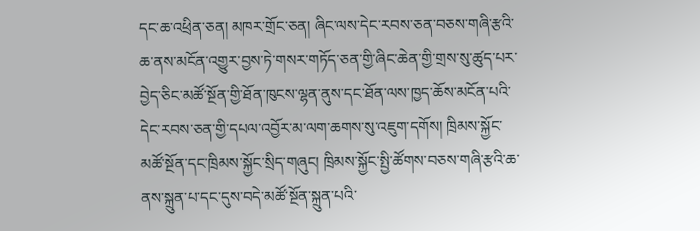དང་ཆ་འཕྲིན་ཅན། མཁར་གྲོང་ཅན། ཞིང་ལས་དེང་རབས་ཅན་བཅས་གཞི་རྩའི་ཆ་ནས་མངོན་འགྱུར་བྱས་ཏེ་གསར་གཏོད་ཅན་གྱི་ཞིང་ཆེན་གྱི་གྲས་སུ་ཚུད་པར་བྱེད་ཅིང་མཚོ་སྔོན་གྱི་ཐོན་ཁུངས་ལྷན་ནུས་དང་ཐོན་ལས་ཁྱད་ཆོས་མངོན་པའི་དེང་རབས་ཅན་གྱི་དཔལ་འབྱོར་མ་ལག་ཆགས་སུ་འཇུག་དགོས། ཁྲིམས་སྐྱོང་མཚོ་སྔོན་དང་ཁྲིམས་སྐྱོང་སྲིད་གཞུང། ཁྲིམས་སྐྱོང་སྤྱི་ཚོགས་བཅས་གཞི་རྩའི་ཆ་ནས་སྐྲུན་པ་དང་དུས་བདེ་མཚོ་སྔོན་སྐྲུན་པའི་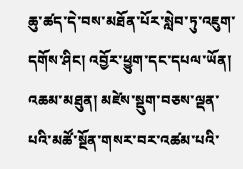ཆུ་ཚད་དེ་བས་མཐོན་པོར་སླེབ་ཏུ་འཇུག་དགོས་ཤིང། འབྱོར་ཕྱུག་དང་དཔལ་ཡོན། འཆམ་མཐུན། མཛེས་སྡུག་བཅས་ལྡན་པའི་མཚོ་སྔོན་གསར་བར་འཚམ་པའི་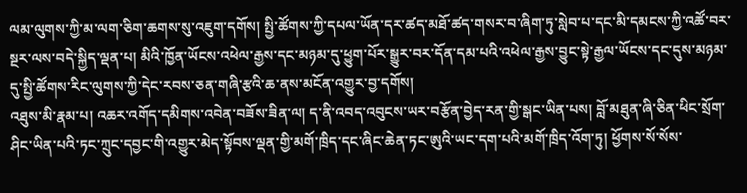ལམ་ལུགས་ཀྱི་མ་ལག་ཅིག་ཆགས་སུ་འཇུག་དགོས། སྤྱི་ཚོགས་ཀྱི་དཔལ་ཡོན་དར་ཚད་མཐོ་ཚད་གསར་བ་ཞིག་ཏུ་སླེབ་པ་དང་མི་དམངས་ཀྱི་འཚོ་བར་སྔར་ལས་བདེ་སྐྱིད་ལྡན་པ། མིའི་ཁྱོན་ཡོངས་འཕེལ་རྒྱས་དང་མཉམ་དུ་ཕྱུག་པོར་སྒྱུར་བར་དོན་དམ་པའི་འཕེལ་རྒྱས་བྱུང་སྟེ་རྒྱལ་ཡོངས་དང་དུས་མཉམ་དུ་སྤྱི་ཚོགས་རིང་ལུགས་ཀྱི་དེང་རབས་ཅན་གཞི་རྩའི་ཆ་ནས་མངོན་འགྱུར་བྱ་དགོས།
འཐུས་མི་རྣམ་པ། འཆར་འགོད་དམིགས་འབེན་བཟོས་ཟིན་ལ། ད་ནི་འབད་འབུངས་ཡར་བརྩོན་བྱེད་རན་གྱི་སྒང་ཡིན་པས། བློ་མཐུན་ཞི་ཅིན་ཕིང་སྲོག་ཤིང་ཡིན་པའི་ཏང་ཀྲུང་དབྱང་གི་འགྱུར་མེད་སྟོབས་ལྡན་གྱི་མགོ་ཁྲིད་དང་ཞིང་ཆེན་ཏང་ཨུའི་ཡང་དག་པའི་མགོ་ཁྲིད་འོག་ཏུ། ཕྱོགས་སོ་སོས་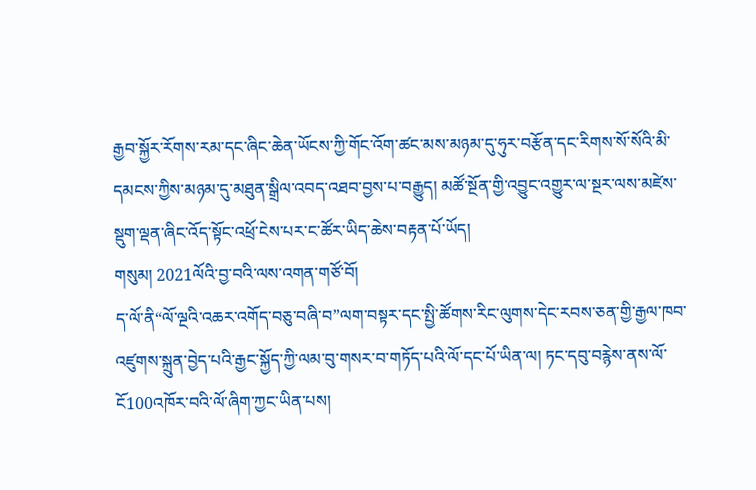རྒྱབ་སྐྱོར་རོགས་རམ་དང་ཞིང་ཆེན་ཡོངས་ཀྱི་གོང་འོག་ཚང་མས་མཉམ་དུ་ཧུར་བརྩོན་དང་རིགས་སོ་སོའི་མི་དམངས་ཀྱིས་མཉམ་དུ་མཐུན་སྒྲིལ་འབད་འཐབ་བྱས་པ་བརྒྱུད། མཚོ་སྔོན་གྱི་འབྱུང་འགྱུར་ལ་སྔར་ལས་མཛེས་སྡུག་ལྡན་ཞིང་འོད་སྟོང་འཕྲོ་ངེས་པར་ང་ཚོར་ཡིད་ཆེས་བརྟན་པོ་ཡོད།
གསུམ། 2021ལོའི་བྱ་བའི་ལས་འགན་གཙོ་བོ།
ད་ལོ་ནི“ལོ་ལྔའི་འཆར་འགོད་བཅུ་བཞི་བ”ལག་བསྟར་དང་སྤྱི་ཚོགས་རིང་ལུགས་དེང་རབས་ཅན་གྱི་རྒྱལ་ཁབ་འཛུགས་སྐྲུན་བྱེད་པའི་རྒྱང་སྐྱོད་ཀྱི་ལམ་བུ་གསར་བ་གཏོད་པའི་ལོ་དང་པོ་ཡིན་ལ། ཏང་དབུ་བརྙེས་ནས་ལོ་ངོ100འཁོར་བའི་ལོ་ཞིག་ཀྱང་ཡིན་པས།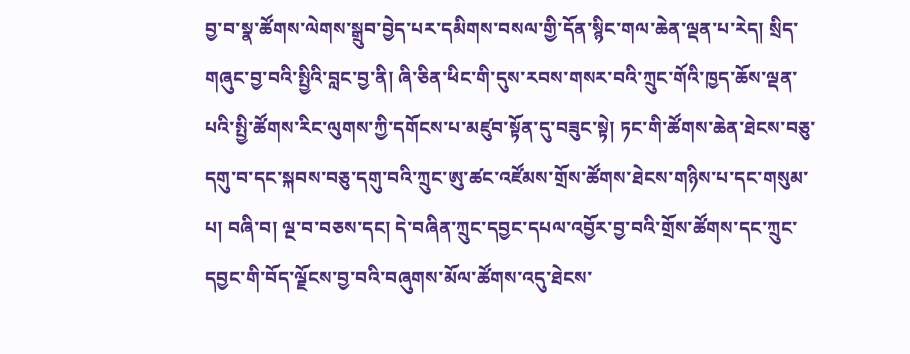བྱ་བ་སྣ་ཚོགས་ལེགས་སྒྲུབ་བྱེད་པར་དམིགས་བསལ་གྱི་དོན་སྙིང་གལ་ཆེན་ལྡན་པ་རེད། སྲིད་གཞུང་བྱ་བའི་སྤྱིའི་བླང་བྱ་ནི། ཞི་ཅིན་ཕིང་གི་དུས་རབས་གསར་བའི་ཀྲུང་གོའི་ཁྱད་ཆོས་ལྡན་པའི་སྤྱི་ཚོགས་རིང་ལུགས་ཀྱི་དགོངས་པ་མཛུབ་སྟོན་དུ་བཟུང་སྟེ། ཏང་གི་ཚོགས་ཆེན་ཐེངས་བཅུ་དགུ་བ་དང་སྐབས་བཅུ་དགུ་བའི་ཀྲུང་ཨུ་ཚང་འཛོམས་གྲོས་ཚོགས་ཐེངས་གཉིས་པ་དང་གསུམ་པ། བཞི་བ། ལྔ་བ་བཅས་དང། དེ་བཞིན་ཀྲུང་དབྱང་དཔལ་འབྱོར་བྱ་བའི་གྲོས་ཚོགས་དང་ཀྲུང་དབྱང་གི་བོད་ལྗོངས་བྱ་བའི་བཞུགས་མོལ་ཚོགས་འདུ་ཐེངས་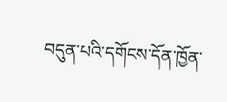བདུན་པའི་དགོངས་དོན་ཁྱོན་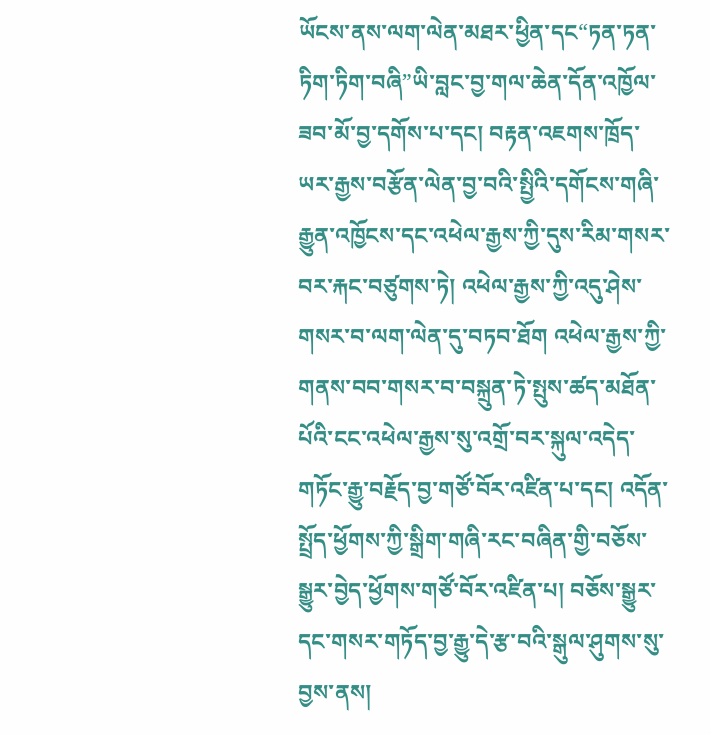ཡོངས་ནས་ལག་ལེན་མཐར་ཕྱིན་དང“ཏན་ཏན་ཏིག་ཏིག་བཞི”ཡི་བླང་བྱ་གལ་ཆེན་དོན་འཁྱོལ་ཟབ་མོ་བྱ་དགོས་པ་དང། བརྟན་འཇགས་ཁྲོད་ཡར་རྒྱས་བརྩོན་ལེན་བྱ་བའི་སྤྱིའི་དགོངས་གཞི་རྒྱུན་འཁྱོངས་དང་འཕེལ་རྒྱས་ཀྱི་དུས་རིམ་གསར་བར་རྐང་བཙུགས་ཏེ། འཕེལ་རྒྱས་ཀྱི་འདུ་ཤེས་གསར་བ་ལག་ལེན་དུ་བཏབ་ཐོག འཕེལ་རྒྱས་ཀྱི་གནས་བབ་གསར་བ་བསྐྲུན་ཏེ་སྤུས་ཚད་མཐོན་པོའི་ངང་འཕེལ་རྒྱས་སུ་འགྲོ་བར་སྐུལ་འདེད་གཏོང་རྒྱུ་བརྗོད་བྱ་གཙོ་བོར་འཛིན་པ་དང། འདོན་སྤྲོད་ཕྱོགས་ཀྱི་སྒྲིག་གཞི་རང་བཞིན་གྱི་བཅོས་སྒྱུར་བྱེད་ཕྱོགས་གཙོ་བོར་འཛིན་པ། བཅོས་སྒྱུར་དང་གསར་གཏོད་བྱ་རྒྱུ་དེ་རྩ་བའི་སྒུལ་ཤུགས་སུ་བྱས་ནས།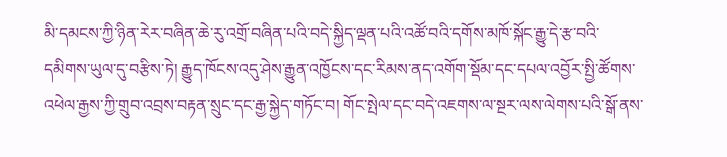མི་དམངས་ཀྱི་ཉིན་རེར་བཞིན་ཆེ་རུ་འགྲོ་བཞིན་པའི་བདེ་སྐྱིད་ལྡན་པའི་འཚོ་བའི་དགོས་མཁོ་སྐོང་རྒྱུ་དེ་རྩ་བའི་དམིགས་ཡུལ་དུ་བརྩིས་ཏེ། རྒྱུད་ཁོངས་འདུ་ཤེས་རྒྱུན་འཁྱོངས་དང་རིམས་ནད་འགོག་སྡོམ་དང་དཔལ་འབྱོར་སྤྱི་ཚོགས་འཕེལ་རྒྱས་ཀྱི་གྲུབ་འབྲས་བརྟན་སྲུང་དང་རྒྱ་སྐྱེད་གཏོང་བ། གོང་སྤེལ་དང་བདེ་འཇགས་ལ་སྔར་ལས་ལེགས་པའི་སྒོ་ནས་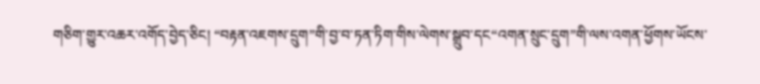གཅིག་གྱུར་འཆར་འགོད་བྱེད་ཅིང། “བརྟན་འཇགས་དྲུག”གི་བྱ་བ་ཏན་ཏིག་གིས་ལེགས་སྒྲུབ་དང“འགན་སྲུང་དྲུག”གི་ལས་འགན་ཕྱོགས་ཡོངས་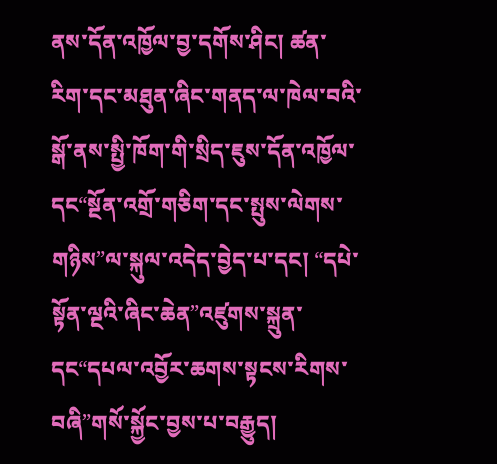ནས་དོན་འཁྱོལ་བྱ་དགོས་ཤིང། ཚན་རིག་དང་མཐུན་ཞིང་གནད་ལ་ཁེལ་བའི་སྒོ་ནས་སྤྱི་ཁོག་གི་སྲིད་ཇུས་དོན་འཁྱོལ་དང“སྔོན་འགྲོ་གཅིག་དང་སྤུས་ལེགས་གཉིས”ལ་སྐུལ་འདེད་བྱེད་པ་དང། “དཔེ་སྟོན་ལྔའི་ཞིང་ཆེན”འཛུགས་སྐྲུན་དང“དཔལ་འབྱོར་ཆགས་སྟངས་རིགས་བཞི”གསོ་སྐྱོང་བྱས་པ་བརྒྱུད།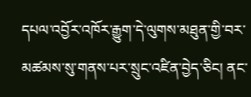དཔལ་འབྱོར་འཁོར་རྒྱུག་དེ་ལུགས་མཐུན་གྱི་བར་མཚམས་སུ་གནས་པར་སྲུང་འཛིན་བྱེད་ཅིང། ནང་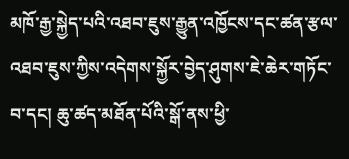མཁོ་རྒྱ་སྐྱེད་པའི་འཐབ་ཇུས་རྒྱུན་འཁྱོངས་དང་ཚན་རྩལ་འཐབ་ཇུས་ཀྱིས་འདེགས་སྐྱོར་བྱེད་ཤུགས་ཇེ་ཆེར་གཏོང་བ་དང། ཆུ་ཚད་མཐོན་པོའི་སྒོ་ནས་ཕྱི་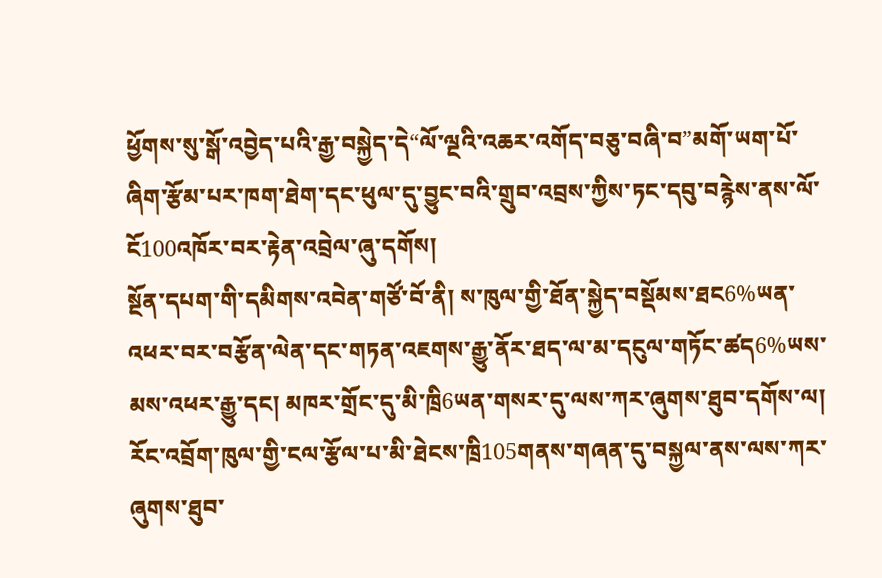ཕྱོགས་སུ་སྒོ་འབྱེད་པའི་རྒྱ་བསྐྱེད་དེ“ལོ་ལྔའི་འཆར་འགོད་བཅུ་བཞི་བ”མགོ་ཡག་པོ་ཞིག་རྩོམ་པར་ཁག་ཐེག་དང་ཕུལ་དུ་བྱུང་བའི་གྲུབ་འབྲས་ཀྱིས་ཏང་དབུ་བརྙེས་ནས་ལོ་ངོ100འཁོར་བར་རྟེན་འབྲེལ་ཞུ་དགོས།
སྔོན་དཔག་གི་དམིགས་འབེན་གཙོ་བོ་ནི། ས་ཁུལ་གྱི་ཐོན་སྐྱེད་བསྡོམས་ཐང6%ཡན་འཕར་བར་བརྩོན་ལེན་དང་གཏན་འཇགས་རྒྱུ་ནོར་ཐད་ལ་མ་དངུལ་གཏོང་ཚད6%ཡས་མས་འཕར་རྒྱུ་དང། མཁར་གྲོང་དུ་མི་ཁྲི6ཡན་གསར་དུ་ལས་ཀར་ཞུགས་ཐུབ་དགོས་ལ། རོང་འབྲོག་ཁུལ་གྱི་ངལ་རྩོལ་པ་མི་ཐེངས་ཁྲི105གནས་གཞན་དུ་བསྐྱལ་ནས་ལས་ཀར་ཞུགས་ཐུབ་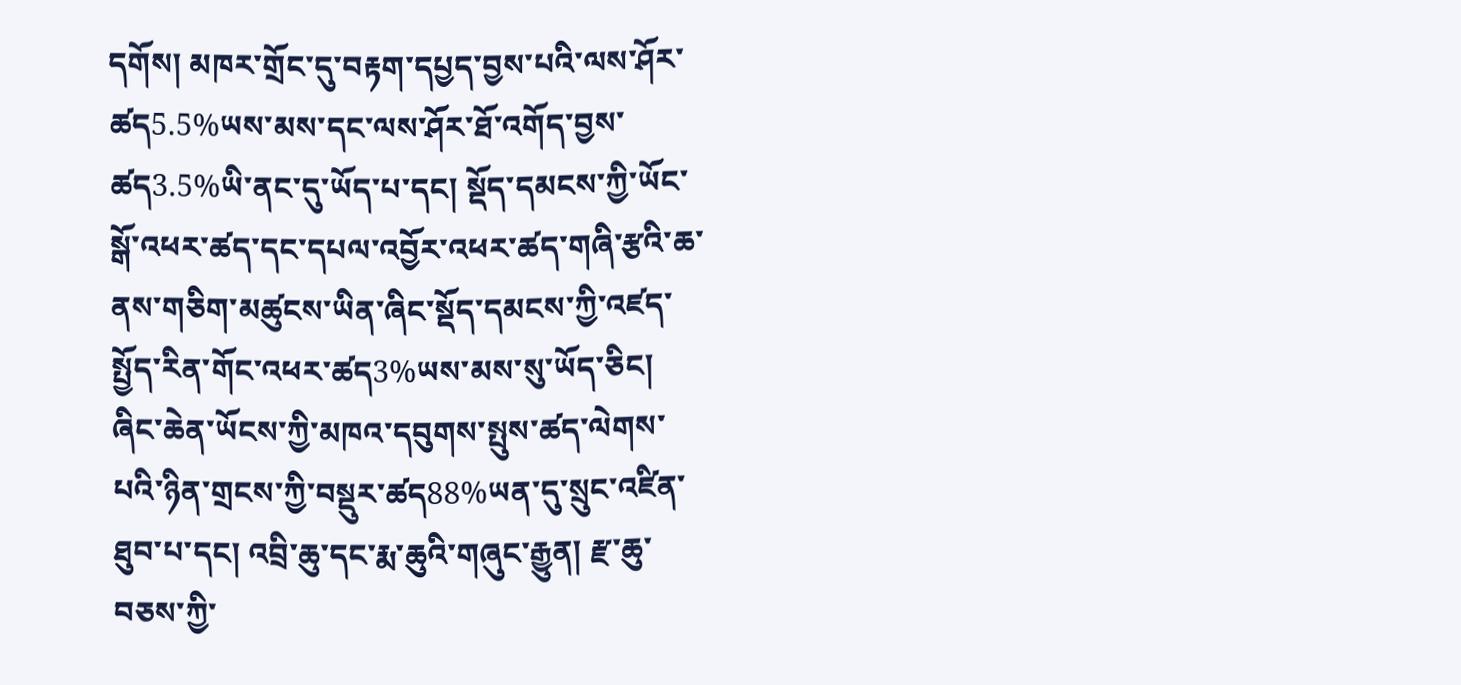དགོས། མཁར་གྲོང་དུ་བརྟག་དཔྱད་བྱས་པའི་ལས་ཤོར་ཚད5.5%ཡས་མས་དང་ལས་ཤོར་ཐོ་འགོད་བྱས་ཚད3.5%ཡི་ནང་དུ་ཡོད་པ་དང། སྡོད་དམངས་ཀྱི་ཡོང་སྒོ་འཕར་ཚད་དང་དཔལ་འབྱོར་འཕར་ཚད་གཞི་རྩའི་ཆ་ནས་གཅིག་མཚུངས་ཡིན་ཞིང་སྡོད་དམངས་ཀྱི་འཛད་སྤྱོད་རིན་གོང་འཕར་ཚད3%ཡས་མས་སུ་ཡོད་ཅིང། ཞིང་ཆེན་ཡོངས་ཀྱི་མཁའ་དབུགས་སྤུས་ཚད་ལེགས་པའི་ཉིན་གྲངས་ཀྱི་བསྡུར་ཚད88%ཡན་དུ་སྲུང་འཛིན་ཐུབ་པ་དང། འབྲི་ཆུ་དང་རྨ་ཆུའི་གཞུང་རྒྱུན། རྫ་ཆུ་བཅས་ཀྱི་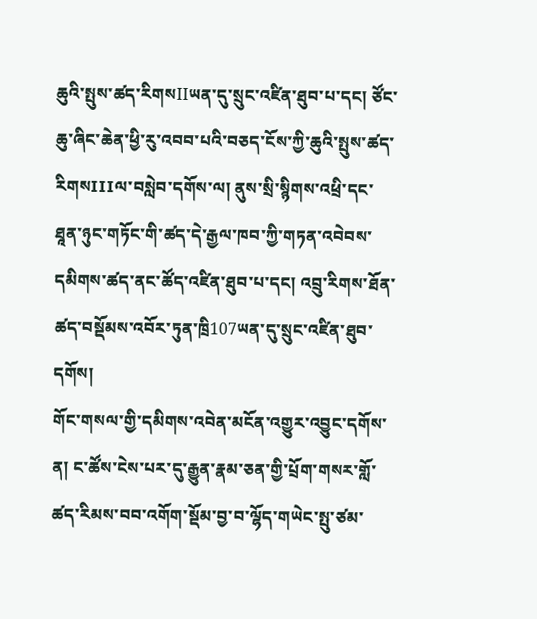ཆུའི་སྤུས་ཚད་རིགསIIཡན་དུ་སྲུང་འཛིན་ཐུབ་པ་དང། ཙོང་ཆུ་ཞིང་ཆེན་ཕྱི་རུ་འབབ་པའི་བཅད་ངོས་ཀྱི་ཆུའི་སྤུས་ཚད་རིགསIIIལ་བསླེབ་དགོས་ལ། ནུས་སྲི་སྙིགས་འཕྲི་དང་ཐཱན་ཉུང་གཏོང་གི་ཚད་དེ་རྒྱལ་ཁབ་ཀྱི་གཏན་འབེབས་དམིགས་ཚད་ནང་ཚོད་འཛིན་ཐུབ་པ་དང། འབྲུ་རིགས་ཐོན་ཚད་བསྡོམས་འབོར་ཏུན་ཁྲི107ཡན་དུ་སྲུང་འཛིན་ཐུབ་དགོས།
གོང་གསལ་གྱི་དམིགས་འབེན་མངོན་འགྱུར་འབྱུང་དགོས་ན། ང་ཚོས་ངེས་པར་དུ་རྒྱུན་རྣམ་ཅན་གྱི་པྲོག་གསར་གློ་ཚད་རིམས་བབ་འགོག་སྡོམ་བྱ་བ་ལྷོད་གཡེང་སྤུ་ཙམ་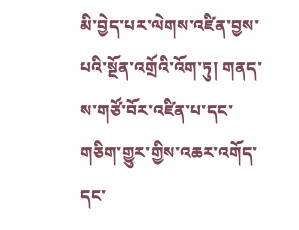མི་བྱེད་པར་ལེགས་འཛིན་བྱས་པའི་སྔོན་འགྲོའི་འོག་ཏུ། གནད་ས་གཙོ་བོར་འཛིན་པ་དང་གཅིག་གྱུར་གྱིས་འཆར་འགོད་དང་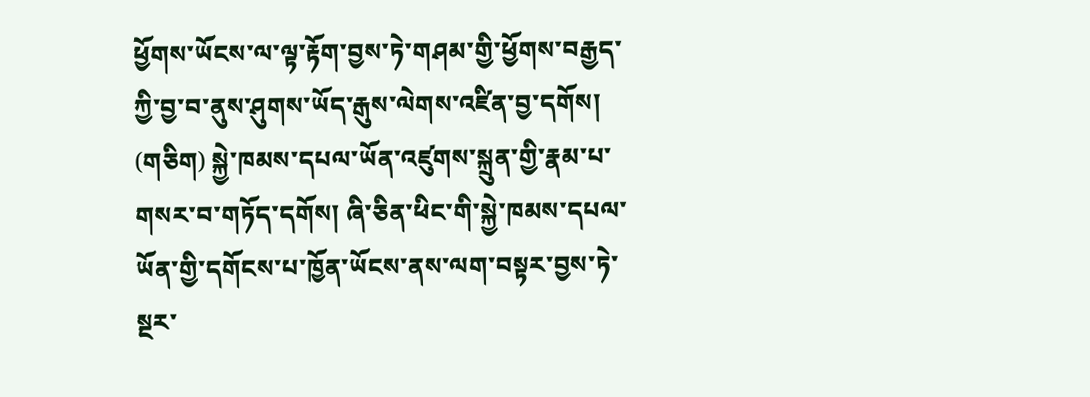ཕྱོགས་ཡོངས་ལ་ལྟ་རྟོག་བྱས་ཏེ་གཤམ་གྱི་ཕྱོགས་བརྒྱད་ཀྱི་བྱ་བ་ནུས་ཤུགས་ཡོད་རྒུས་ལེགས་འཛིན་བྱ་དགོས།
(གཅིག) སྐྱེ་ཁམས་དཔལ་ཡོན་འཛུགས་སྐྲུན་གྱི་རྣམ་པ་གསར་བ་གཏོད་དགོས། ཞི་ཅིན་ཕིང་གི་སྐྱེ་ཁམས་དཔལ་ཡོན་གྱི་དགོངས་པ་ཁྱོན་ཡོངས་ནས་ལག་བསྟར་བྱས་ཏེ་སྔར་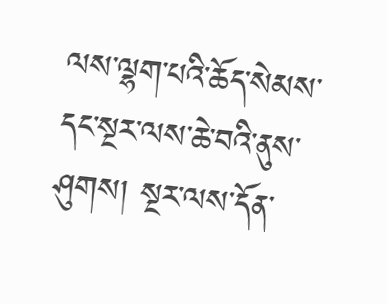ལས་ལྷག་པའི་ཆོད་སེམས་དང་སྔར་ལས་ཆེ་བའི་ནུས་ཤུགས། སྔར་ལས་དོན་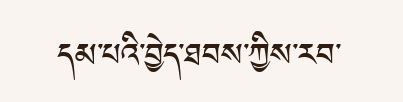དམ་པའི་བྱེད་ཐབས་ཀྱིས་རབ་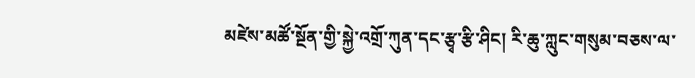མཛེས་མཚོ་སྔོན་གྱི་སྐྱེ་འགྲོ་ཀུན་དང་རྩྭ་རྩི་ཤིང། རི་ཆུ་ཀླུང་གསུམ་བཅས་ལ་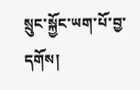སྲུང་སྐྱོང་ཡག་པོ་བྱ་དགོས།